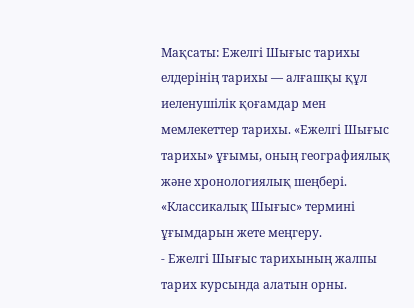Мақсаты: Ежелгі Шығыс тарихы елдерінің тарихы — алғашқы құл иеленушілік қоғамдар мен мемлекеттер тарихы. «Ежелгі Шығыс тарихы» ұғымы, оның географиялық және хронологиялық шеңбері. «Классикалық Шығыс» термині ұғымдарын жете меңгеру.
- Ежелгі Шығыс тарихының жалпы тарих курсында алатын орны.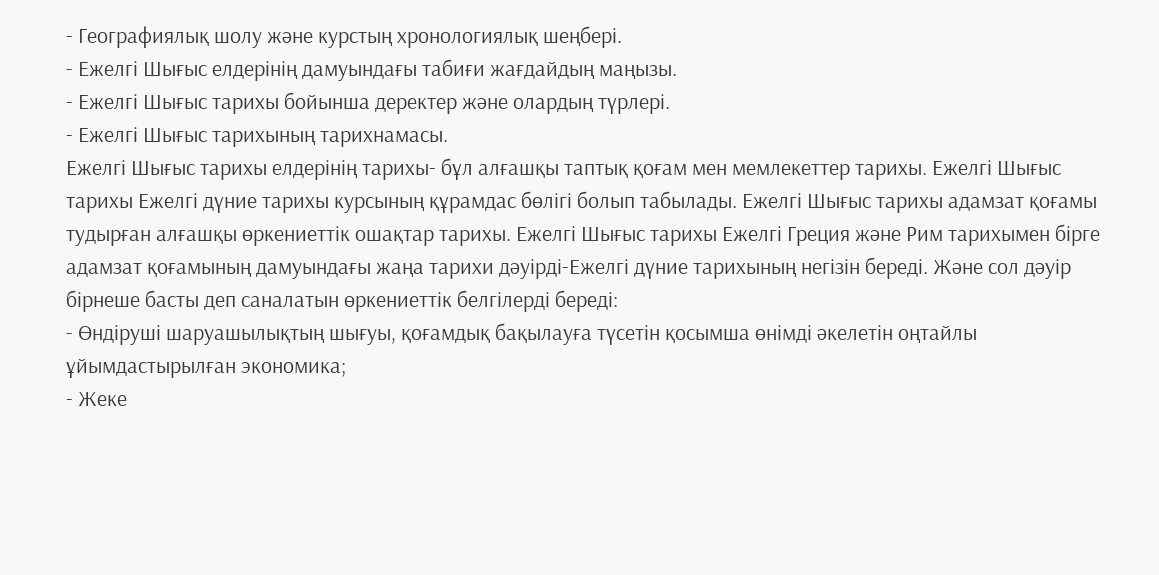- Географиялық шолу және курстың хронологиялық шеңбері.
- Ежелгі Шығыс елдерінің дамуындағы табиғи жағдайдың маңызы.
- Ежелгі Шығыс тарихы бойынша деректер және олардың түрлері.
- Ежелгі Шығыс тарихының тарихнамасы.
Ежелгі Шығыс тарихы елдерінің тарихы- бұл алғашқы таптық қоғам мен мемлекеттер тарихы. Ежелгі Шығыс тарихы Ежелгі дүние тарихы курсының құрамдас бөлігі болып табылады. Ежелгі Шығыс тарихы адамзат қоғамы тудырған алғашқы өркениеттік ошақтар тарихы. Ежелгі Шығыс тарихы Ежелгі Греция және Рим тарихымен бірге адамзат қоғамының дамуындағы жаңа тарихи дәуірді-Ежелгі дүние тарихының негізін береді. Және сол дәуір бірнеше басты деп саналатын өркениеттік белгілерді береді:
- Өндіруші шаруашылықтың шығуы, қоғамдық бақылауға түсетін қосымша өнімді әкелетін оңтайлы ұйымдастырылған экономика;
- Жеке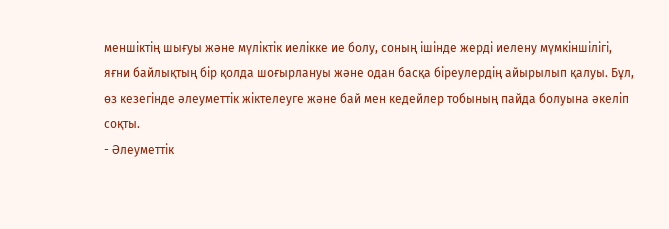меншіктің шығуы және мүліктік иелікке ие болу, соның ішінде жерді иелену мүмкіншілігі, яғни байлықтың бір қолда шоғырлануы және одан басқа біреулердің айырылып қалуы. Бұл, өз кезегінде әлеуметтік жіктелеуге және бай мен кедейлер тобының пайда болуына әкеліп соқты.
- Әлеуметтік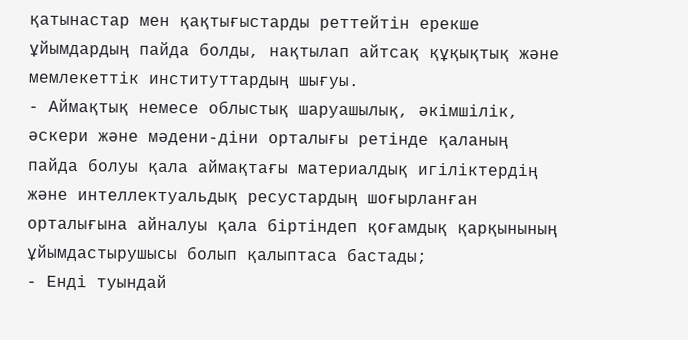қатынастар мен қақтығыстарды реттейтін ерекше ұйымдардың пайда болды, нақтылап айтсақ құқықтық және мемлекеттік институттардың шығуы.
- Аймақтық немесе облыстық шаруашылық, әкімшілік, әскери және мәдени-діни орталығы ретінде қаланың пайда болуы қала аймақтағы материалдық игіліктердің және интеллектуальдық ресустардың шоғырланған орталығына айналуы қала біртіндеп қоғамдық қарқынының ұйымдастырушысы болып қалыптаса бастады;
- Енді туындай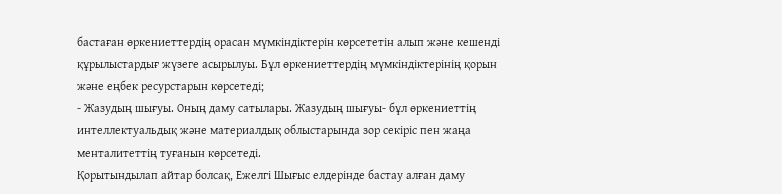бастаған өркениеттердің орасан мүмкіндіктерін көрсететін алып және кешенді құрылыстардығ жүзеге асырылуы. Бұл өркениеттердің мүмкіндіктерінің қорын және еңбек ресурстарын көрсетеді;
- Жазудың шығуы. Оның даму сатылары. Жазудың шығуы- бұл өркениеттің интеллектуальдық және материалдық облыстарында зор секіріс пен жаңа менталитеттің туғанын көрсетеді.
Қорытындылап айтар болсақ, Ежелгі Шығыс елдерінде бастау алған даму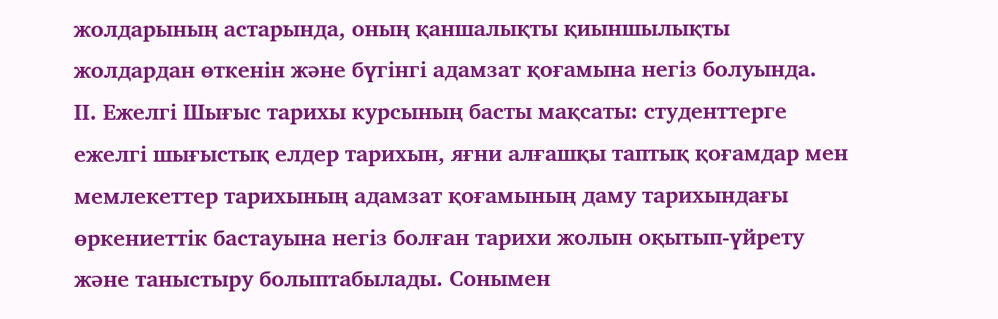жолдарының астарында, оның қаншалықты қиыншылықты жолдардан өткенін және бүгінгі адамзат қоғамына негіз болуында.
ІІ. Ежелгі Шығыс тарихы курсының басты мақсаты: студенттерге ежелгі шығыстық елдер тарихын, яғни алғашқы таптық қоғамдар мен мемлекеттер тарихының адамзат қоғамының даму тарихындағы өркениеттік бастауына негіз болған тарихи жолын оқытып-үйрету және таныстыру болыптабылады. Сонымен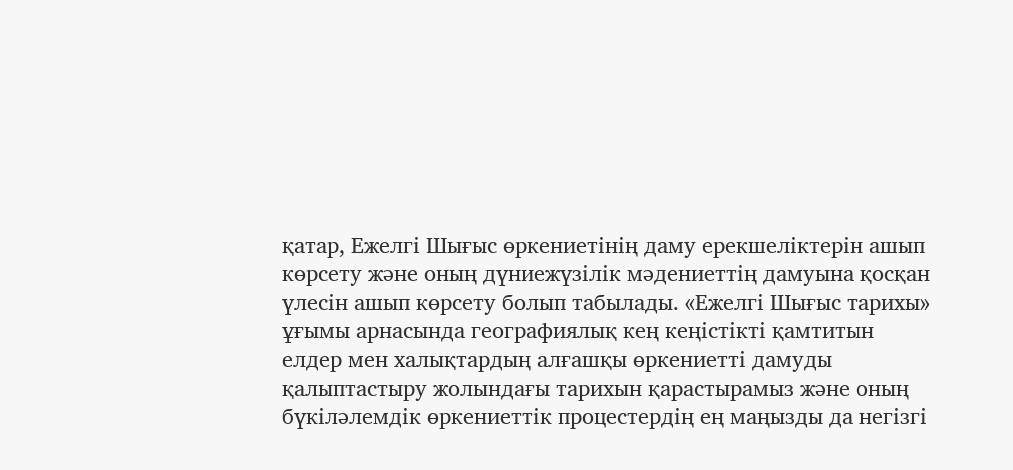қатар, Ежелгі Шығыс өркениетінің даму ерекшеліктерін ашып көрсету және оның дүниежүзілік мәдениеттің дамуына қосқан үлесін ашып көрсету болып табылады. «Ежелгі Шығыс тарихы» ұғымы арнасында географиялық кең кеңістікті қамтитын елдер мен халықтардың алғашқы өркениетті дамуды қалыптастыру жолындағы тарихын қарастырамыз және оның бүкіләлемдік өркениеттік процестердің ең маңызды да негізгі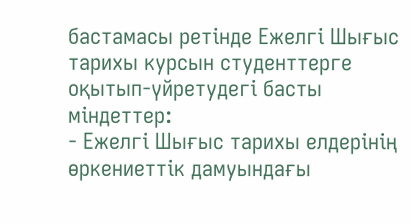бастамасы ретінде Ежелгі Шығыс тарихы курсын студенттерге оқытып-үйретудегі басты міндеттер:
- Ежелгі Шығыс тарихы елдерінің өркениеттік дамуындағы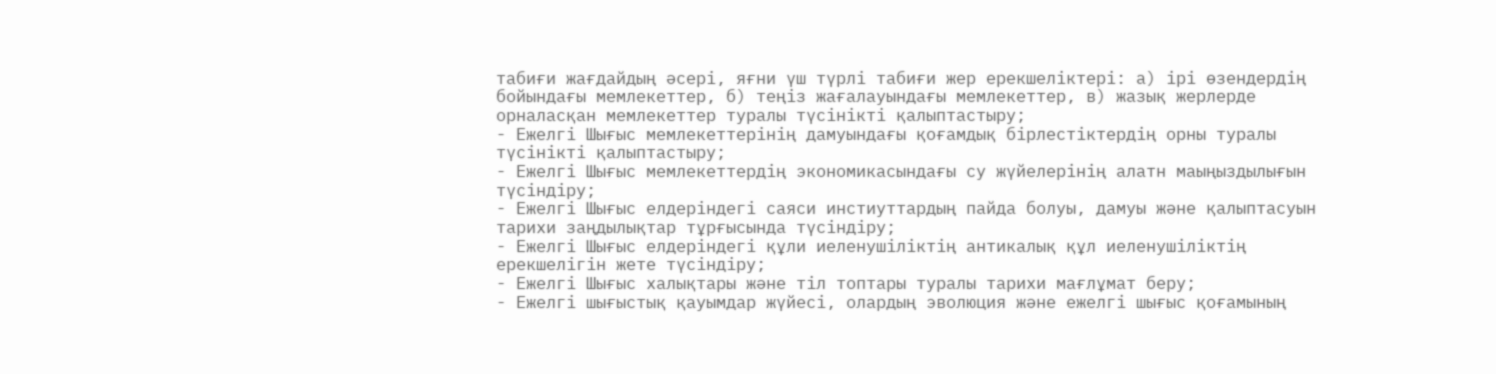табиғи жағдайдың әсері, яғни үш түрлі табиғи жер ерекшеліктері: а) ірі өзендердің бойындағы мемлекеттер, б) теңіз жағалауындағы мемлекеттер, в) жазық жерлерде орналасқан мемлекеттер туралы түсінікті қалыптастыру;
- Ежелгі Шығыс мемлекеттерінің дамуындағы қоғамдық бірлестіктердің орны туралы түсінікті қалыптастыру;
- Ежелгі Шығыс мемлекеттердің экономикасындағы су жүйелерінің алатн маыңыздылығын түсіндіру;
- Ежелгі Шығыс елдеріндегі саяси инстиуттардың пайда болуы, дамуы және қалыптасуын тарихи заңдылықтар тұрғысында түсіндіру;
- Ежелгі Шығыс елдеріндегі құли иеленушіліктің антикалық құл иеленушіліктің ерекшелігін жете түсіндіру;
- Ежелгі Шығыс халықтары және тіл топтары туралы тарихи мағлұмат беру;
- Ежелгі шығыстық қауымдар жүйесі, олардың эволюция және ежелгі шығыс қоғамының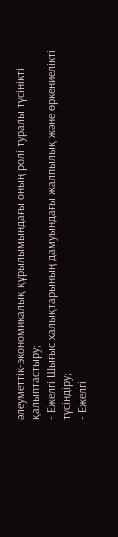әлеуметтік-экономикалық құрылымындағы оның ролі туралы түсінікті қалыптастыру;
- Ежелгі Шығыс халықтарының дамуындағы жалпылық және өркениелікті түсіндіру;
- Ежелгі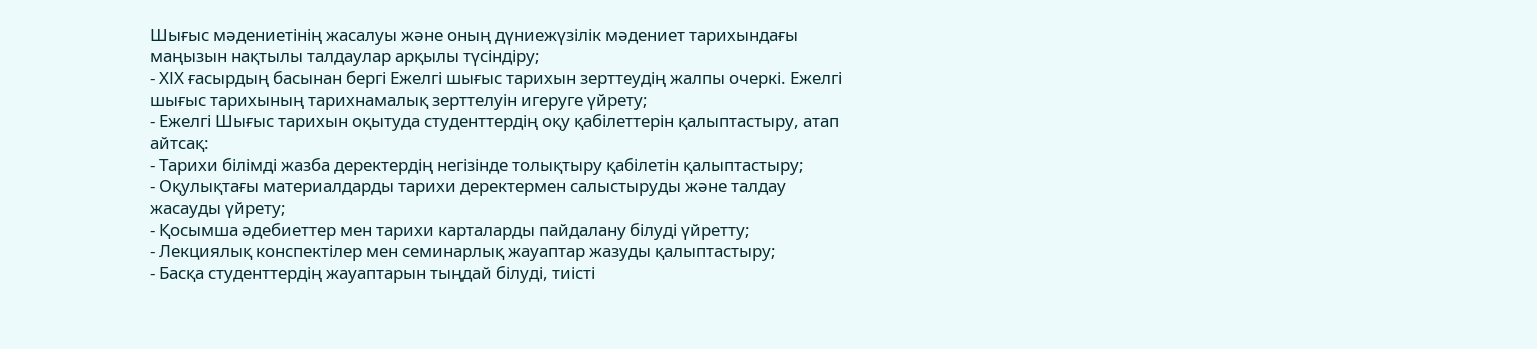Шығыс мәдениетінің жасалуы және оның дүниежүзілік мәдениет тарихындағы маңызын нақтылы талдаулар арқылы түсіндіру;
- ХІХ ғасырдың басынан бергі Ежелгі шығыс тарихын зерттеудің жалпы очеркі. Ежелгі шығыс тарихының тарихнамалық зерттелуін игеруге үйрету;
- Ежелгі Шығыс тарихын оқытуда студенттердің оқу қабілеттерін қалыптастыру, атап айтсақ:
- Тарихи білімді жазба деректердің негізінде толықтыру қабілетін қалыптастыру;
- Оқулықтағы материалдарды тарихи деректермен салыстыруды және талдау жасауды үйрету;
- Қосымша әдебиеттер мен тарихи карталарды пайдалану білуді үйретту;
- Лекциялық конспектілер мен семинарлық жауаптар жазуды қалыптастыру;
- Басқа студенттердің жауаптарын тыңдай білуді, тиісті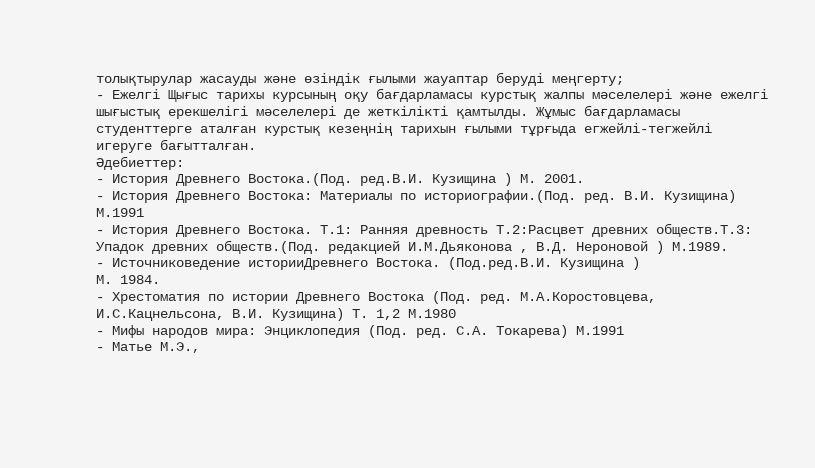толықтырулар жасауды және өзіндік ғылыми жауаптар беруді меңгерту;
- Ежелгі Щығыс тарихы курсының оқу бағдарламасы курстық жалпы мәселелері және ежелгі шығыстық ерекшелігі мәселелері де жеткілікті қамтылды. Жұмыс бағдарламасы студенттерге аталған курстық кезеңнің тарихын ғылыми тұрғыда егжейлі-тегжейлі игеруге бағытталған.
Әдебиеттер:
- История Древнего Востока.(Под. ред.В.И. Кузищина ) М. 2001.
- История Древнего Востока: Материалы по историографии.(Под. ред. В.И. Кузищина) М.1991
- История Древнего Востока. Т.1: Ранняя древность Т.2:Расцвет древних обществ.Т.3: Упадок древних обществ.(Под. редакцией И.М.Дьяконова , В.Д. Нероновой ) М.1989.
- Источниковедение историиДревнего Востока. (Под.ред.В.И. Кузищина )
М. 1984.
- Хрестоматия по истории Древнего Востока (Под. ред. М.А.Коростовцева, И.С.Кацнельсона, В.И. Кузищина) Т. 1,2 М.1980
- Мифы народов мира: Энциклопедия (Под. ред. С.А. Токарева) М.1991
- Матье М.Э.,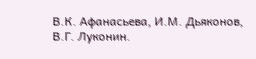В.К. Афанасьева, И.М. Дьяконов, В.Г. Луконин.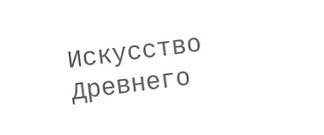Искусство Древнего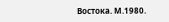Востока. М.1980.